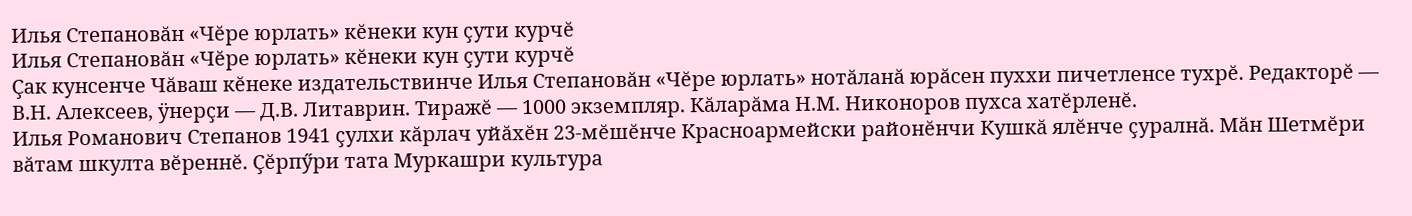Илья Степановăн «Чĕре юрлать» кĕнеки кун çути курчĕ
Илья Степановăн «Чĕре юрлать» кĕнеки кун çути курчĕ
Çак кунсенче Чăваш кĕнеке издательствинче Илья Степановăн «Чĕре юрлать» нотăланă юрăсен пуххи пичетленсе тухрĕ. Редакторĕ — В.Н. Алексеев, ÿнерçи — Д.В. Литаврин. Тиражĕ — 1000 экземпляр. Кăларăма Н.М. Никоноров пухса хатĕрленĕ.
Илья Романович Степанов 1941 çулхи кăрлач уйăхĕн 23-мĕшĕнче Красноармейски районĕнчи Кушкă ялĕнче çуралнă. Мăн Шетмĕри вăтам шкулта вĕреннĕ. Çĕрпӳри тата Муркашри культура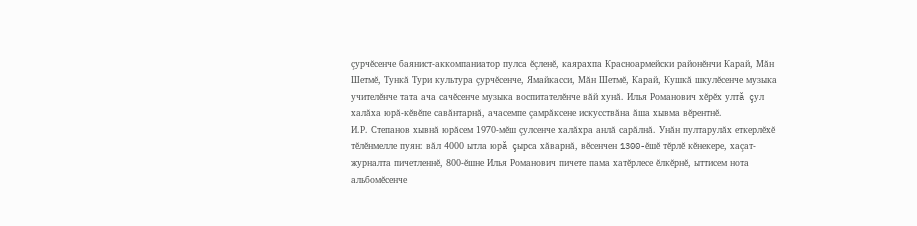çурчĕсенче баянист-аккомпаниатор пулса ĕçленĕ, каярахпа Красноармейски районĕнчи Карай, Мăн Шетмĕ, Тункă Тури культура çурчĕсенче, Ямайкасси, Мăн Шетмĕ, Карай, Кушкă шкулĕсенче музыка учителĕнче тата ача сачĕсенче музыка воспитателĕнче вăй хунă. Илья Романович хĕрĕх ултă çул халăха юрă-кĕвĕпе савăнтарнă, ачасемпе çамрăксене искусствăна ăша хывма вĕрентнĕ.
И.Р. Степанов хывнă юрăсем 1970-мĕш çулсенче халăхра анлă сарăлнă. Унăн пултарулăх еткерлĕхĕ тĕлĕнмелле пуян: вăл 4000 ытла юрă çырса хăварнă, вĕсенчен 1300-ĕшĕ тĕрлĕ кĕнекере, хаçат-журналта пичетленнĕ, 800-ĕшне Илья Романович пичете пама хатĕрлесе ĕлкĕрнĕ, ыттисем нота альбомĕсенче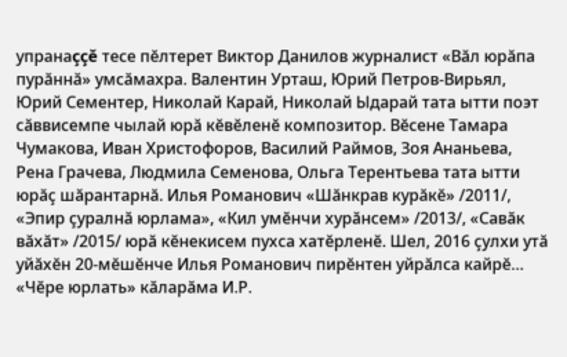упранаççĕ тесе пĕлтерет Виктор Данилов журналист «Вăл юрăпа пурăннă» умсăмахра. Валентин Урташ, Юрий Петров-Вирьял, Юрий Сементер, Николай Карай, Николай Ыдарай тата ытти поэт сăввисемпе чылай юрă кĕвĕленĕ композитор. Вĕсене Тамара Чумакова, Иван Христофоров, Василий Раймов, Зоя Ананьева, Рена Грачева, Людмила Семенова, Ольга Терентьева тата ытти юрăç шăрантарнă. Илья Романович «Шăнкрав курăкĕ» /2011/, «Эпир çуралнă юрлама», «Кил умĕнчи хурăнсем» /2013/, «Савăк вăхăт» /2015/ юрă кĕнекисем пухса хатĕрленĕ. Шел, 2016 çулхи утă уйăхĕн 20-мĕшĕнче Илья Романович пирĕнтен уйрăлса кайрĕ…
«Чĕре юрлать» кăларăма И.Р.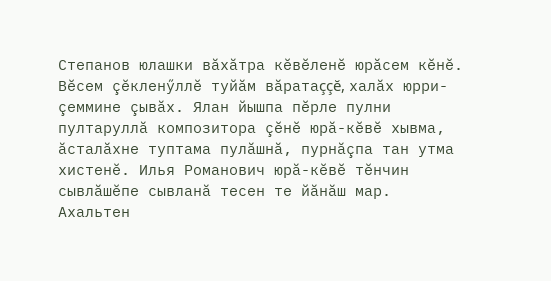Степанов юлашки вăхăтра кĕвĕленĕ юрăсем кĕнĕ. Вĕсем çĕкленӳллĕ туйăм вăратаççĕ, халăх юрри-çеммине çывăх. Ялан йышпа пĕрле пулни пултаруллă композитора çĕнĕ юрă-кĕвĕ хывма, ăсталăхне туптама пулăшнă, пурнăçпа тан утма хистенĕ. Илья Романович юрă-кĕвĕ тĕнчин сывлăшĕпе сывланă тесен те йăнăш мар. Ахальтен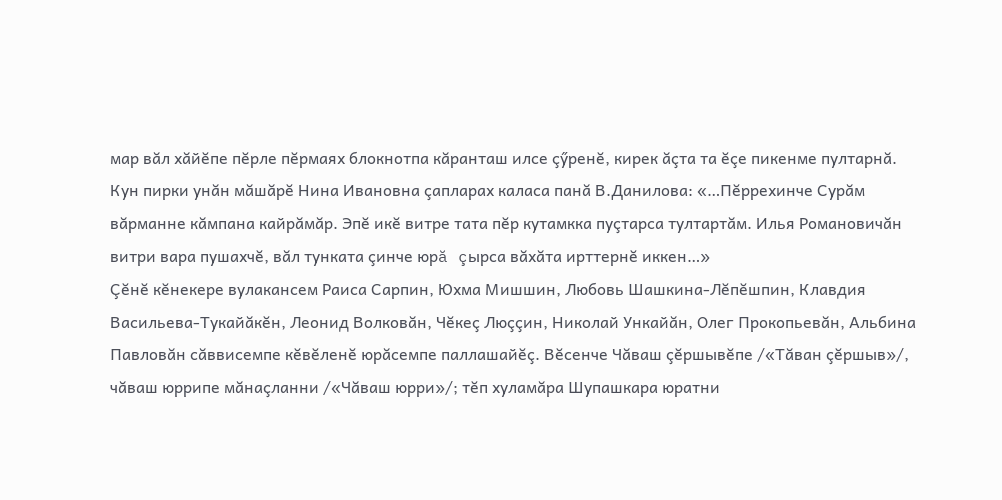мар вăл хăйĕпе пĕрле пĕрмаях блокнотпа кăранташ илсе çӳренĕ, кирек ăçта та ĕçе пикенме пултарнă. Кун пирки унăн мăшăрĕ Нина Ивановна çапларах каласа панă В.Данилова: «…Пĕррехинче Сурăм вăрманне кăмпана кайрăмăр. Эпĕ икĕ витре тата пĕр кутамкка пуçтарса тултартăм. Илья Романовичăн витри вара пушахчĕ, вăл тунката çинче юрă çырса вăхăта ирттернĕ иккен…»
Çĕнĕ кĕнекере вулакансем Раиса Сарпин, Юхма Мишшин, Любовь Шашкина-Лĕпĕшпин, Клавдия Васильева-Тукайăкĕн, Леонид Волковăн, Чĕкеç Люççин, Николай Ункайăн, Олег Прокопьевăн, Альбина Павловăн сăввисемпе кĕвĕленĕ юрăсемпе паллашайĕç. Вĕсенче Чăваш çĕршывĕпе /«Тăван çĕршыв»/, чăваш юррипе мăнаçланни /«Чăваш юрри»/; тĕп хуламăра Шупашкара юратни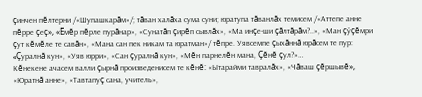çинчен пĕлтерни /«Шупашкарăм»/; тăван халăха сума суни; юратупа тăванлăх темисем /«Аттепе анне пĕрре çеç», «Ĕмĕр пĕрле пурăнар», «Сунатăп çирĕп сывлăх», «Ма инçе-ши çăлтăрăм?..», «Ман çӳçĕмри çут кĕмĕле те савăн», «Мана сан пек никам та юратман»/ тĕпре. Уявсемпе çыхăннă юрăсем те пур: «Çуралнă кун», «Уяв юрри», «Сан çуралнă кун», «Мĕн парнелĕн мана, Çĕнĕ çул?»…
Кĕнекене ачасем валли çырнă произведенисем те кĕнĕ: «Ытарайми тавралăх», «Чăваш çĕршывĕ», «Юратнă анне», «Тавтапуç сана, учитель»,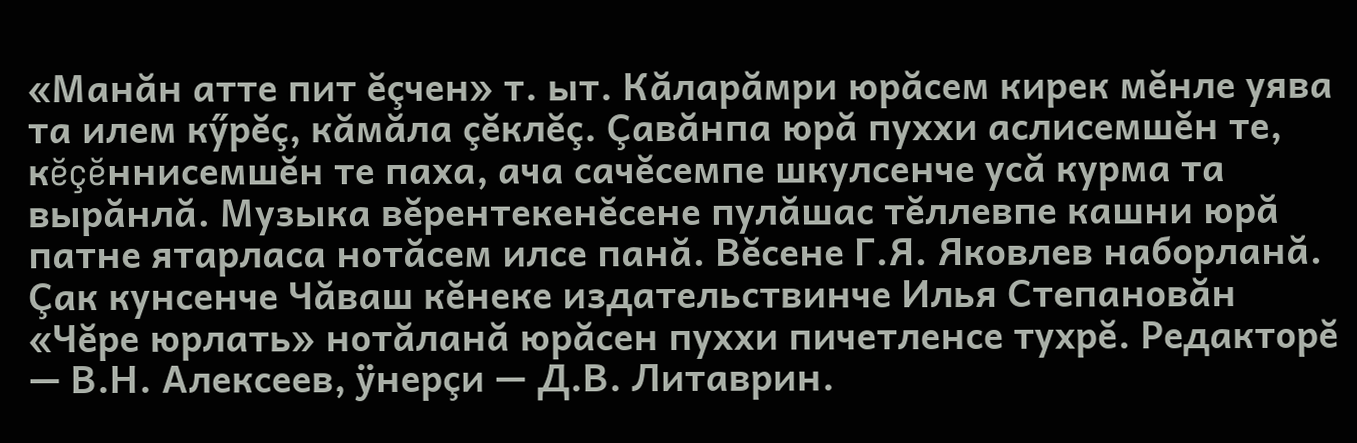«Манăн атте пит ĕçчен» т. ыт. Кăларăмри юрăсем кирек мĕнле уява та илем кӳрĕç, кăмăла çĕклĕç. Çавăнпа юрă пуххи аслисемшĕн те, кĕçĕннисемшĕн те паха, ача сачĕсемпе шкулсенче усă курма та вырăнлă. Музыка вĕрентекенĕсене пулăшас тĕллевпе кашни юрă патне ятарласа нотăсем илсе панă. Вĕсене Г.Я. Яковлев наборланă.
Çак кунсенче Чăваш кĕнеке издательствинче Илья Степановăн «Чĕре юрлать» нотăланă юрăсен пуххи пичетленсе тухрĕ. Редакторĕ — В.Н. Алексеев, ÿнерçи — Д.В. Литаврин.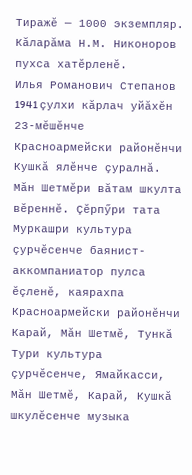Тиражĕ — 1000 экземпляр. Кăларăма Н.М. Никоноров пухса хатĕрленĕ.
Илья Романович Степанов 1941 çулхи кăрлач уйăхĕн 23-мĕшĕнче Красноармейски районĕнчи Кушкă ялĕнче çуралнă. Мăн Шетмĕри вăтам шкулта вĕреннĕ. Çĕрпӳри тата Муркашри культура çурчĕсенче баянист-аккомпаниатор пулса ĕçленĕ, каярахпа Красноармейски районĕнчи Карай, Мăн Шетмĕ, Тункă Тури культура çурчĕсенче, Ямайкасси, Мăн Шетмĕ, Карай, Кушкă шкулĕсенче музыка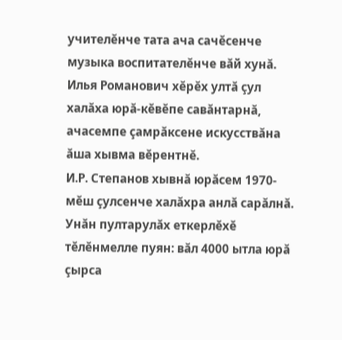учителĕнче тата ача сачĕсенче музыка воспитателĕнче вăй хунă. Илья Романович хĕрĕх ултă çул халăха юрă-кĕвĕпе савăнтарнă, ачасемпе çамрăксене искусствăна ăша хывма вĕрентнĕ.
И.Р. Степанов хывнă юрăсем 1970-мĕш çулсенче халăхра анлă сарăлнă. Унăн пултарулăх еткерлĕхĕ тĕлĕнмелле пуян: вăл 4000 ытла юрă çырса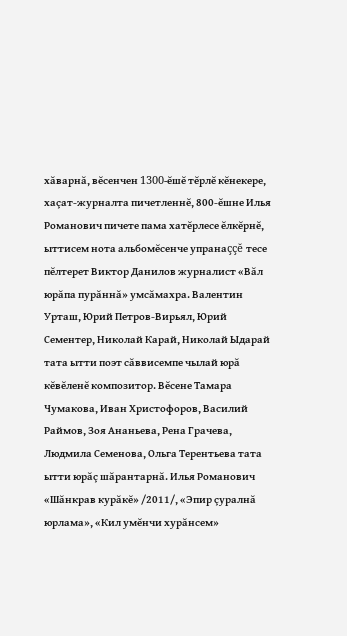хăварнă, вĕсенчен 1300-ĕшĕ тĕрлĕ кĕнекере, хаçат-журналта пичетленнĕ, 800-ĕшне Илья Романович пичете пама хатĕрлесе ĕлкĕрнĕ, ыттисем нота альбомĕсенче упранаççĕ тесе пĕлтерет Виктор Данилов журналист «Вăл юрăпа пурăннă» умсăмахра. Валентин Урташ, Юрий Петров-Вирьял, Юрий Сементер, Николай Карай, Николай Ыдарай тата ытти поэт сăввисемпе чылай юрă кĕвĕленĕ композитор. Вĕсене Тамара Чумакова, Иван Христофоров, Василий Раймов, Зоя Ананьева, Рена Грачева, Людмила Семенова, Ольга Терентьева тата ытти юрăç шăрантарнă. Илья Романович «Шăнкрав курăкĕ» /2011/, «Эпир çуралнă юрлама», «Кил умĕнчи хурăнсем»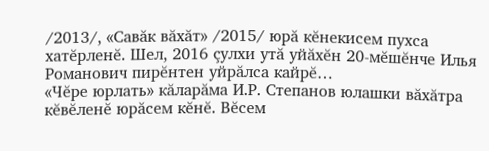/2013/, «Савăк вăхăт» /2015/ юрă кĕнекисем пухса хатĕрленĕ. Шел, 2016 çулхи утă уйăхĕн 20-мĕшĕнче Илья Романович пирĕнтен уйрăлса кайрĕ…
«Чĕре юрлать» кăларăма И.Р. Степанов юлашки вăхăтра кĕвĕленĕ юрăсем кĕнĕ. Вĕсем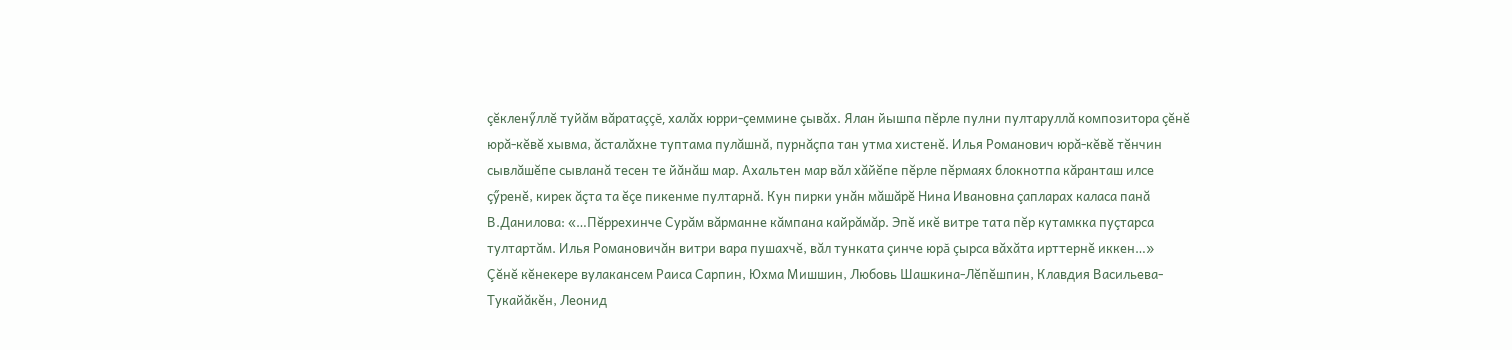çĕкленӳллĕ туйăм вăратаççĕ, халăх юрри-çеммине çывăх. Ялан йышпа пĕрле пулни пултаруллă композитора çĕнĕ юрă-кĕвĕ хывма, ăсталăхне туптама пулăшнă, пурнăçпа тан утма хистенĕ. Илья Романович юрă-кĕвĕ тĕнчин сывлăшĕпе сывланă тесен те йăнăш мар. Ахальтен мар вăл хăйĕпе пĕрле пĕрмаях блокнотпа кăранташ илсе çӳренĕ, кирек ăçта та ĕçе пикенме пултарнă. Кун пирки унăн мăшăрĕ Нина Ивановна çапларах каласа панă В.Данилова: «…Пĕррехинче Сурăм вăрманне кăмпана кайрăмăр. Эпĕ икĕ витре тата пĕр кутамкка пуçтарса тултартăм. Илья Романовичăн витри вара пушахчĕ, вăл тунката çинче юрă çырса вăхăта ирттернĕ иккен…»
Çĕнĕ кĕнекере вулакансем Раиса Сарпин, Юхма Мишшин, Любовь Шашкина-Лĕпĕшпин, Клавдия Васильева-Тукайăкĕн, Леонид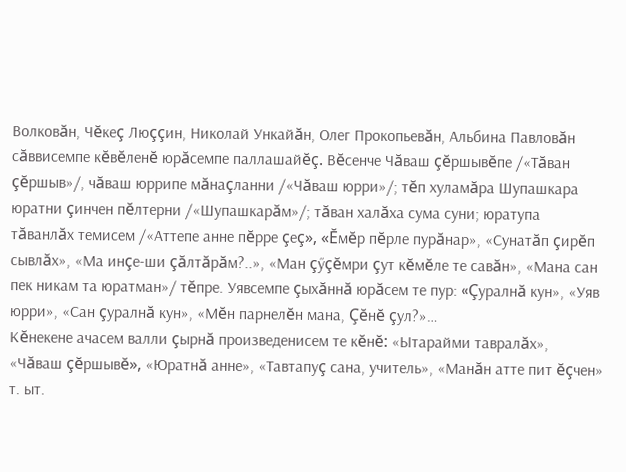Волковăн, Чĕкеç Люççин, Николай Ункайăн, Олег Прокопьевăн, Альбина Павловăн сăввисемпе кĕвĕленĕ юрăсемпе паллашайĕç. Вĕсенче Чăваш çĕршывĕпе /«Тăван çĕршыв»/, чăваш юррипе мăнаçланни /«Чăваш юрри»/; тĕп хуламăра Шупашкара юратни çинчен пĕлтерни /«Шупашкарăм»/; тăван халăха сума суни; юратупа тăванлăх темисем /«Аттепе анне пĕрре çеç», «Ĕмĕр пĕрле пурăнар», «Сунатăп çирĕп сывлăх», «Ма инçе-ши çăлтăрăм?..», «Ман çӳçĕмри çут кĕмĕле те савăн», «Мана сан пек никам та юратман»/ тĕпре. Уявсемпе çыхăннă юрăсем те пур: «Çуралнă кун», «Уяв юрри», «Сан çуралнă кун», «Мĕн парнелĕн мана, Çĕнĕ çул?»…
Кĕнекене ачасем валли çырнă произведенисем те кĕнĕ: «Ытарайми тавралăх», «Чăваш çĕршывĕ», «Юратнă анне», «Тавтапуç сана, учитель», «Манăн атте пит ĕçчен» т. ыт.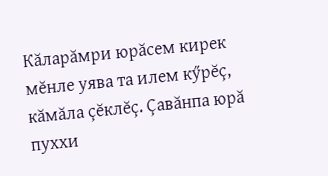Кăларăмри юрăсем кирек мĕнле уява та илем кӳрĕç, кăмăла çĕклĕç. Çавăнпа юрă пуххи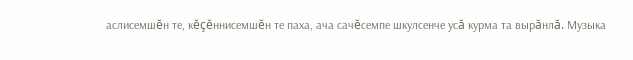аслисемшĕн те, кĕçĕннисемшĕн те паха, ача сачĕсемпе шкулсенче усă курма та вырăнлă. Музыка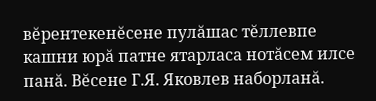вĕрентекенĕсене пулăшас тĕллевпе кашни юрă патне ятарласа нотăсем илсе панă. Вĕсене Г.Я. Яковлев наборланă.